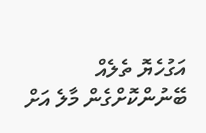އަގުހެޔޮ ތެލެއް ބޭނުންކޮށްގެން މާލެ އަށް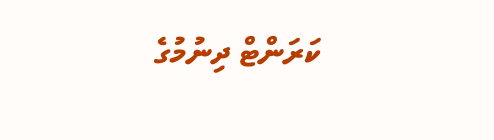ކަރަންޓް ދިނުމުގެ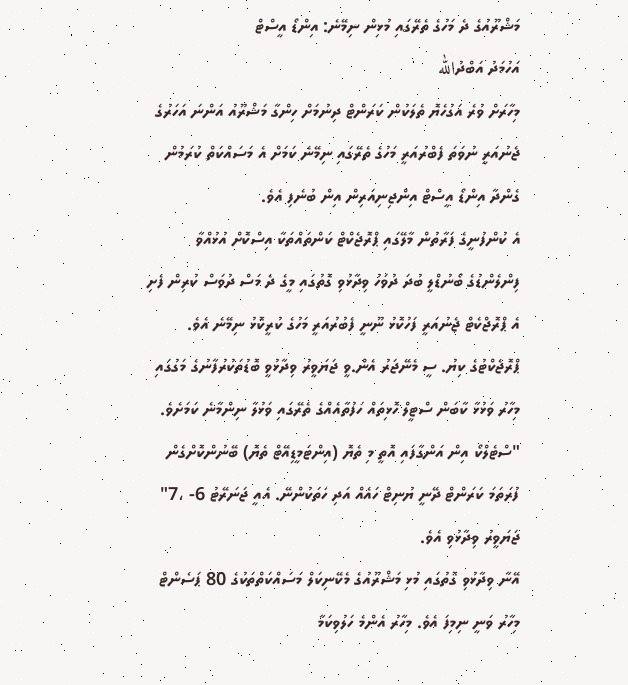މަޝްރޫއުގެ ދެ މަހުގެ ތެރޭގައި މުޅިން ނިމޭނެ: އިންޑޯ އީސްޓް
އަހުމަދު އަބްދުالله
މިހާރަށް ވުރެ އަގުހެޔޮ ތެލަކުން ކަރަންޓް ދިނުމަށް ހިންގާ މަޝްރޫއު އަންނަ އަހަރުގެ ޖެނުއަރީ ނުވަތަ ފެބްރުއަރީ މަހުގެ ތެރޭގައި ނިމޭނެ ކަމަށް އެ މަސައްކަތް ކުރަމުން ގެންދާ އިންޑޯ އީސްޓް އިންޖިނިއަރިން އިން ބުނެފި އެވެ.
އެ ކުންފުނީގެ ފަރާތުން މާލޭގައި ޕްރޮޖެކްޓް ކަންތައްތަކާ އިސްކޮށް އުޅުއްވާ ފިންލެންޑުގެ ބޯނުޑްލީ ބުދަ ދުވަހު ވިދާޅުވި ގޮތުގައި މީގެ ދެ މަސް ދުވަސް ކުރިން ފެށި އެ ޕްރޮޖްކެޓް ޖެނުއަރީ ފަހުކޮޅު ނޫނީ ފެބުރުއަރީ މަހުގެ ކުރީކޮޅު ނިމޭނެ އެވެ.
ޕްރޮޖެކްޓުގެ ކިޔު. ސީ މެނޭޖަރު އެން.ވީ ޖަޔަވީރު ވިދާޅުވީ ބޮޑުތަކުރުފާނުގެ މަގުގައި މިހާރު ވަޅުޅާ ކާބަން ސްޓީލް ހޮޅިތައް ހަފުތާއެއްގެ ތެރޭގައި ވަޅުލާ ނިންމާނެ ކަމަށެވެ.
"ސްޓެލްކޯ އިން އަންގާފައި އޮތީ މި ތެޔޮ (އިންޓަމީޑިއޭޓް ތެޔޮ) ބޭނުންކޮށްގެން ފުރަތަމަ ކަރަންޓް ދޭނީ ޔުނިޓް ހައެއް އަދި ހަތަކުންނޭ. އެއީ ޖަނަރޭޓު 6- ،7" ޖަޔަވީރު ވިދާޅުވި އެވެ.
އޭނާ ވިދާޅުވި ގޮތުގައި މުޅި މަޝްރޫއުގެ މެކޭނިކަލް މަސައްކަތްތަކުގެ 80 ޕަސެންޓް މިހާރު ވަނީ ނިމިފަ އެވެ. މިހާރު އެންމެ ހަލުވިކަމާ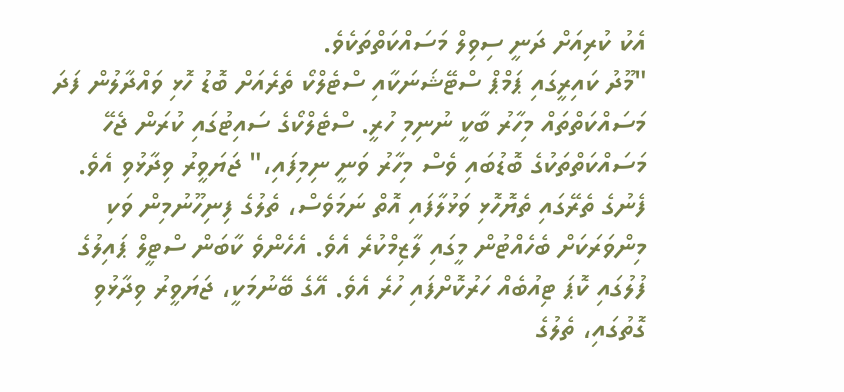އެކު ކުރިއަށް ދަނީ ސިވިލް މަސައްކަތްތަކެވެ.
"މޫދު ކައިރީގައި ޕަމްޕް ސްޓޭޝަނަކާއި ސްޓެލްކޯ ތެރެއަށް ބޮޑު ހޮޅި ވައްދާލުން ފަދަ މަސައްކަތްތައް މިހާރު ބާކީ ނުނިމި ހުރީ. ސްޓެލްކޯގެ ސައިޓުގައި ކުރަން ޖެހޭ މަސައްކަތްތަކުގެ ބޮޑުބައި ވެސް މިހާރު ވަނީ ނިމިފައި،" ޖަޔަވީރު ވިދާޅުވި އެވެ.
ފެނުގެ ތެރޭގައި ތެޔޮހޮޅި ވަޅުލާފައި އޮތް ނަމަވެސް، ތެލުގެ ފިނިހޫނުމިން ވަކި މިންވަރަކަށް ބެހެއްޓުން މީގައި ލާޒިމްކުރެ އެވެ. އެހެންވެ ކާބަން ސްޓީލް ޕައިލުގެ ފުލުގައި ކޮޕަ ޓިއުބެއް ހަރުކޮށްފައި ހުރެ އެވެ. އޭގެ ބޭނުމަކީ، ޖަޔަވީރު ވިދާޅުވި ގޮތުގައި، ތެލުގެ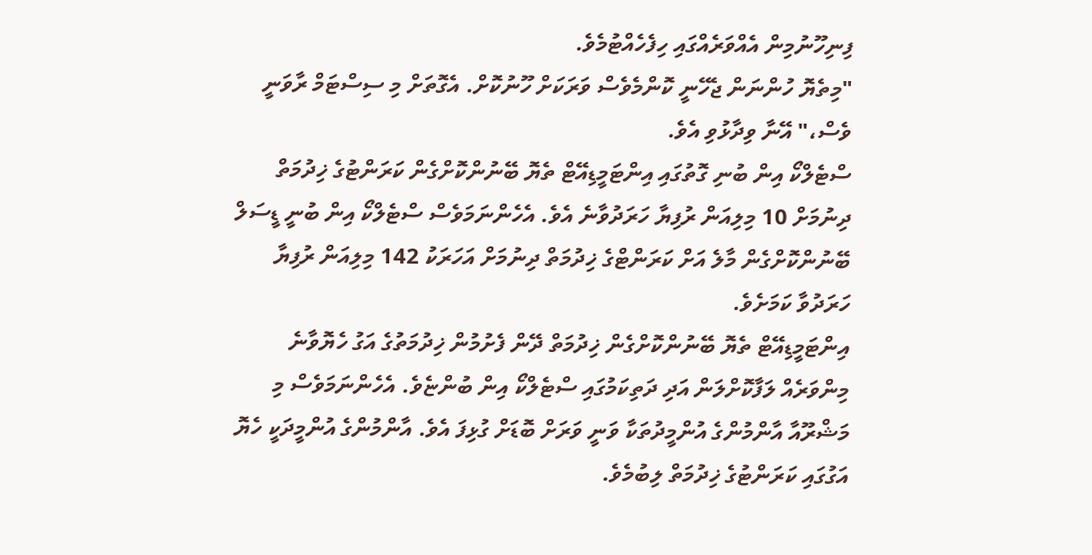ފިނިހޫނުމިން އެއްވަރެއްގައި ހިފެހެއްޓުމެވެ.
"މިތެޔޮ ހުންނަން ޖެހޭނީ ކޮންމެވެސް ވަރަކަށް ހޫނުކޮށް. އެގޮތަށް މި ސިސްޓަމް ރާވަނީ ވެސް،" އޭނާ ވިދާޅުވި އެވެ.
ސްޓެލްކޯ އިން ބުނި ގޮތުގައި އިންޓަމީޑިއޭޓް ތެޔޮ ބޭނުންކޮށްގެން ކަރަންޓުގެ ޚިދުމަތް ދިނުމަށް 10 މިލިއަން ރުފިޔާ ހަރަދުވާނެ އެވެ. އެހެންނަމަވެސް ސްޓެލްކޯ އިން ބުނީ ޑީސަލް ބޭނުންކޮށްގެން މާލެ އަށް ކަރަންޓްގެ ޚިދުމަތް ދިނުމަށް އަހަރަކު 142 މިލިއަން ރުފިޔާ ހަރަދުވާ ކަމަށެވެ.
އިންޓަމީޑިއޭޓް ތެޔޮ ބޭނުންކޮށްގެން ޚިދުމަތް ދޭން ފެށުމުން ޚިދުމަތުގެ އަގު ހެޔޮވާނެ މިންވަރެއް ލަފާކޮށްލަން އަދި ދަތިކަމުގައި ސްޓެލްކޯ އިން ބުންޏެވެ. އެހެންނަމަވެސް މި މަޝްރޫއާ އާންމުންގެ އުންމީދުތަކާ ވަނީ ވަރަށް ބޮޑަށް ގުޅިފަ އެވެ. އާންމުންގެ އުންމީދަކީ ހެޔޮ އަގުގައި ކަރަންޓުގެ ޚިދުމަތް ލިބުމެވެ.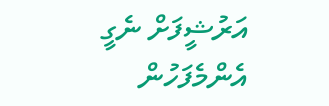އަރުޝީފަށް ނެގީ
އެންމެފަހުން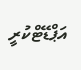އަޕްޑޭޓްކުރީ